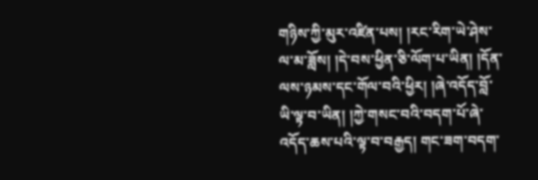གཉིས་ཀྱི་མུར་འཛིན་པས། །རང་རིག་ཡེ་ཤེས་ལ་མ་ཟློས། །དེ་བས་ཕྱིན་ཅི་ལོག་པ་ཡིན། །དོན་ལས་ཉམས་དང་གོལ་བའི་ཕྱིར། །ཞེ་འདོད་བློ་ཡི་ལྟ་བ་ཡིན། །ཀྱེ་གསང་བའི་བདག་པོ་ཞེ་འདོད་ཆས་པའི་ལྟ་བ་བརྒྱད། གང་ཟག་བདག་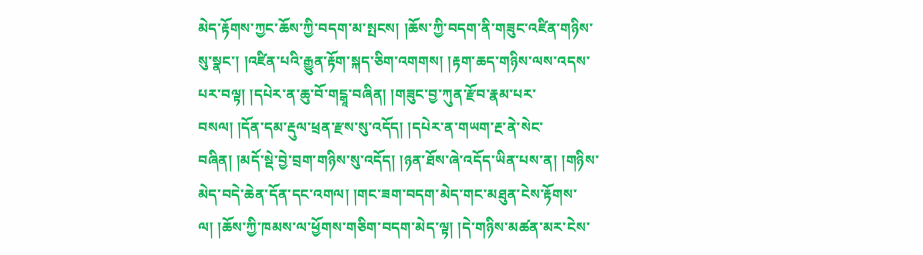མེད་རྟོགས་ཀྱང་ཆོས་ཀྱི་བདག་མ་སྤངས། །ཆོས་ཀྱི་བདག་ནི་གཟུང་འཛིན་གཉིས་སུ་སྣང་། །འཛིན་པའི་རྒྱུན་རྟོག་སྐད་ཅིག་འགགས། །རྟག་ཆད་གཉིས་ལས་འདས་པར་བལྟ། །དཔེར་ན་ཆུ་བོ་གངྒཱ་བཞིན། །གཟུང་བྱ་ཀུན་རྫོབ་རྣམ་པར་བསལ། །དོན་དམ་རྡུལ་ཕྲན་རྫས་སུ་འདོད། །དཔེར་ན་གཡག་རྔ་ནེ་སེང་བཞིན། །མདོ་སྡེ་བྱེ་བྲག་གཉིས་སུ་འདོད། །ཉན་ཐོས་ཞེ་འདོད་ཡིན་པས་ན། །གཉིས་མེད་བདེ་ཆེན་དོན་དང་འགལ། །གང་ཟག་བདག་མེད་གང་མཐུན་ངེས་རྟོགས་ལ། །ཆོས་ཀྱི་ཁམས་ལ་ཕྱོགས་གཅིག་བདག་མེད་ལྟ། །དེ་གཉིས་མཚན་མར་ངེས་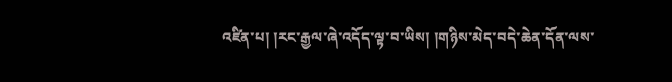འཛིན་པ། །རང་རྒྱལ་ཞེ་འདོད་ལྟ་བ་ཡིས། །གཉིས་མེད་བདེ་ཆེན་དོན་ལས་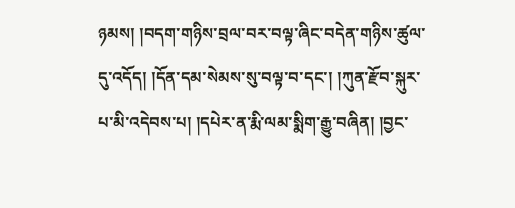ཉམས། །བདག་གཉིས་བྲལ་བར་བལྟ་ཞིང་བདེན་གཉིས་ཚུལ་དུ་འདོད། །དོན་དམ་སེམས་སུ་བལྟ་བ་དང་། །ཀུན་རྫོབ་སྐུར་པ་མི་འདེབས་པ། །དཔེར་ན་རྨི་ལམ་སྨིག་རྒྱུ་བཞིན། །བྱང་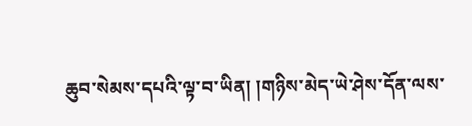ཆུབ་སེམས་དཔའི་ལྟ་བ་ཡིན། །གཉིས་མེད་ཡེ་ཤེས་དོན་ལས་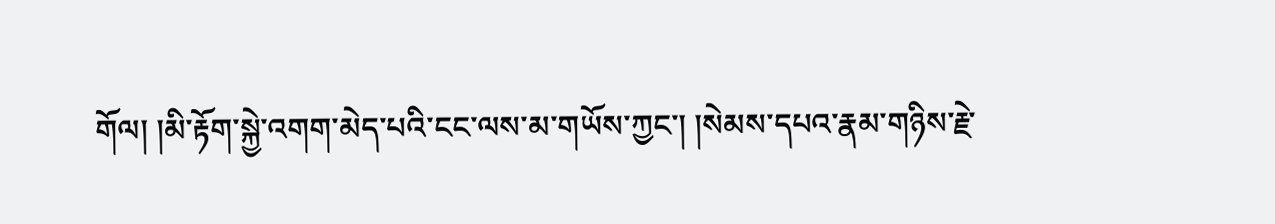གོལ། །མི་རྟོག་སྐྱེ་འགག་མེད་པའི་ངང་ལས་མ་གཡོས་ཀྱང་། །སེམས་དཔའ་རྣམ་གཉིས་རྗེ་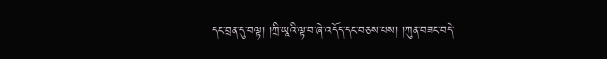དང་བྲན་དུ་བལྟ། །ཀྲི་ཡཱའི་ལྟ་བ་ཞེ་འདོད་དང་བཅས་པས། །ཀུན་བཟང་བདེ་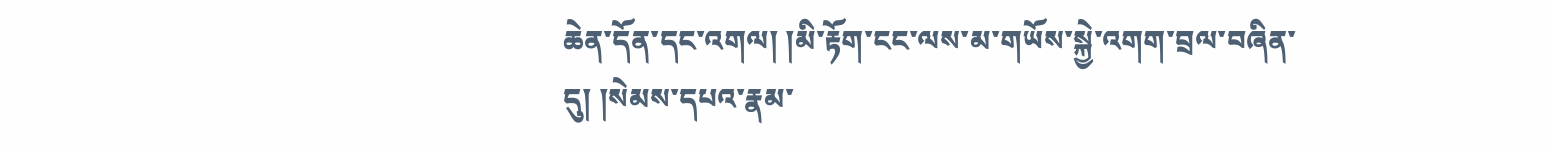ཆེན་དོན་དང་འགལ། །མི་རྟོག་ངང་ལས་མ་གཡོས་སྐྱེ་འགག་བྲལ་བཞིན་དུ། །སེམས་དཔའ་རྣམ་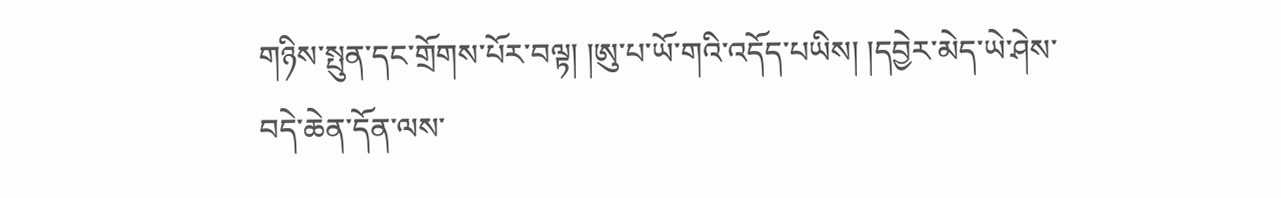གཉིས་སྤུན་དང་གྲོགས་པོར་བལྟ། །ཨུ་པ་ཡོ་གའི་འདོད་པཡིས། །དབྱེར་མེད་ཡེ་ཤེས་བདེ་ཆེན་དོན་ལས་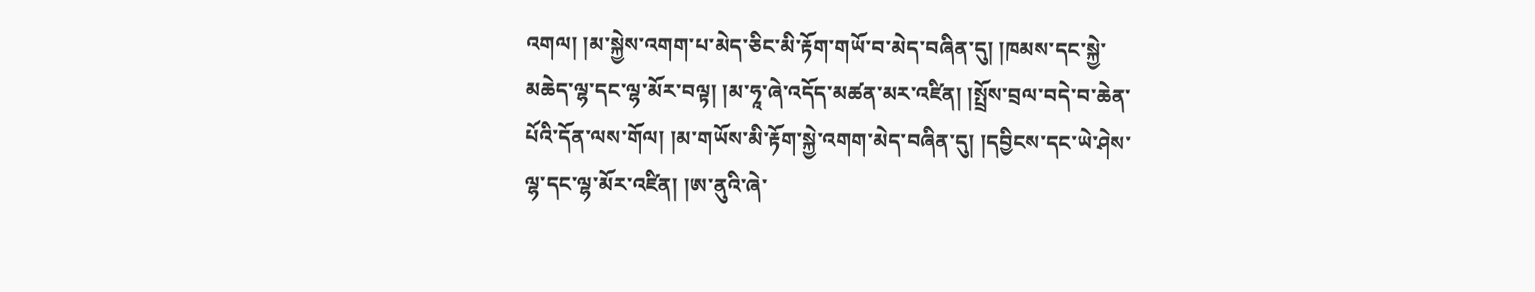འགལ། །མ་སྐྱེས་འགག་པ་མེད་ཅིང་མི་རྟོག་གཡོ་བ་མེད་བཞིན་དུ། །ཁམས་དང་སྐྱེ་མཆེད་ལྷ་དང་ལྷ་མོར་བལྟ། །མ་ཧཱ་ཞེ་འདོད་མཚན་མར་འཛིན། །སྤྲོས་བྲལ་བདེ་བ་ཆེན་པོའི་དོན་ལས་གོལ། །མ་གཡོས་མི་རྟོག་སྐྱེ་འགག་མེད་བཞིན་དུ། །དབྱིངས་དང་ཡེ་ཤེས་ལྷ་དང་ལྷ་མོར་འཛིན། །ཨ་ནུའི་ཞེ་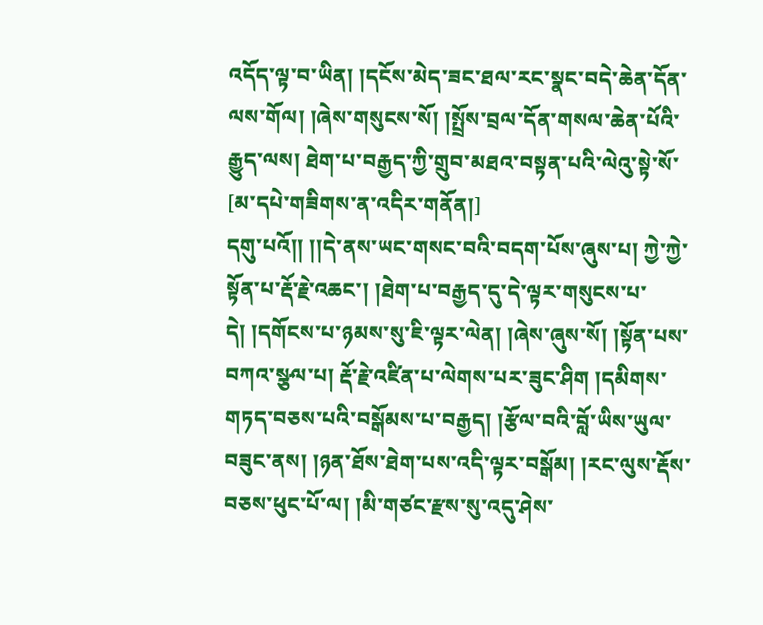འདོད་ལྟ་བ་ཡིན། །དངོས་མེད་ཟང་ཐལ་རང་སྣང་བདེ་ཆེན་དོན་ལས་གོལ། །ཞེས་གསུངས་སོ། །སྤྲོས་བྲལ་དོན་གསལ་ཆེན་པོའི་རྒྱུད་ལས། ཐེག་པ་བརྒྱད་ཀྱི་གྲུབ་མཐའ་བསྟན་པའི་ལེའུ་སྟེ་སོ་
[མ་དཔེ་གཟིགས་ན་འདིར་གནོན།]
དགུ་པའོ།། །།དེ་ནས་ཡང་གསང་བའི་བདག་པོས་ཞུས་པ། ཀྱེ་ཀྱེ་སྟོན་པ་རྡོ་རྗེ་འཆང་། །ཐེག་པ་བརྒྱད་དུ་དེ་ལྟར་གསུངས་པ་དེ། །དགོངས་པ་ཉམས་སུ་ཇི་ལྟར་ལེན། །ཞེས་ཞུས་སོ། །སྟོན་པས་བཀའ་སྩལ་པ། རྡོ་རྗེ་འཛིན་པ་ལེགས་པར་ཟུང་ཤིག །དམིགས་གཏད་བཅས་པའི་བསྒོམས་པ་བརྒྱད། །རྩོལ་བའི་བློ་ཡིས་ཡུལ་བཟུང་ནས། །ཉན་ཐོས་ཐེག་པས་འདི་ལྟར་བསྒོམ། །རང་ལུས་རྡོས་བཅས་ཕུང་པོ་ལ། །མི་གཙང་རྫས་སུ་འདུ་ཤེས་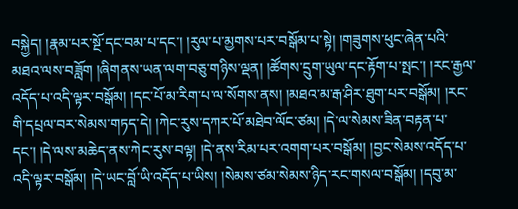བསྐྱེད། །རྣམ་པར་སྔོ་དང་བམ་པ་དང་། །རུལ་པ་མྱགས་པར་བསྒོམ་པ་སྟེ། །གཟུགས་ཕུང་ཞེན་པའི་མཐའ་ལས་བཟློག །ཞིགནས་ཡན་ལག་བཅུ་གཉིས་ལྡན། །ཚོགས་དྲུག་ཡུལ་དང་རྟོག་པ་སྤང་། །རང་རྒྱལ་འདོད་པ་འདི་ལྟར་བསྒོམ། །དང་པོ་མ་རིག་པ་ལ་སོགས་ནས། །མཐའ་མ་རྒ་ཤིར་ཐུག་པར་བསྒོམ། །རང་གི་དཔྲལ་བར་སེམས་གཏད་དེ། །ཀེང་རུས་དཀར་པོ་མཐེབ་ལོང་ཙམ། །དེ་ལ་སེམས་ཟིན་བརྟན་པ་དང་། །དེ་ལས་མཆེད་ནས་ཀེང་རུས་བལྟ། །དེ་ནས་རིམ་པར་འགག་པར་བསྒོམ། །བྱང་སེམས་འདོད་པ་འདི་ལྟར་བསྒོམ། །དེ་ཡང་བློ་ཡི་འདོད་པ་ཡིས། །སེམས་ཙམ་སེམས་ཉིད་རང་གསལ་བསྒོམ། །དབུ་མ་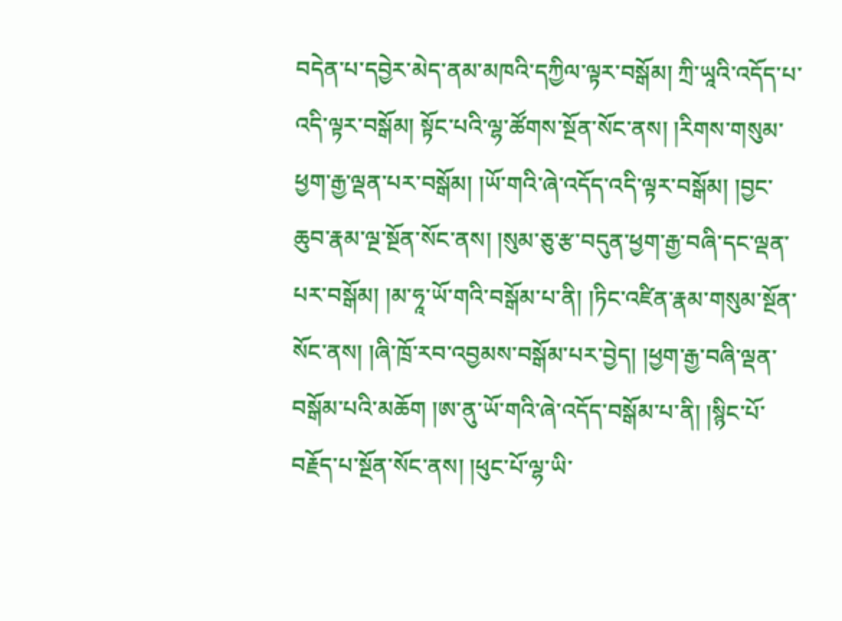བདེན་པ་དབྱེར་མེད་ནམ་མཁའི་དཀྱིལ་ལྟར་བསྒོམ། ཀྲི་ཡཱའི་འདོད་པ་འདི་ལྟར་བསྒོམ། སྟོང་པའི་ལྷ་ཚོགས་སྔོན་སོང་ནས། །རིགས་གསུམ་ཕྱག་རྒྱ་ལྡན་པར་བསྒོམ། །ཡོ་གའི་ཞེ་འདོད་འདི་ལྟར་བསྒོམ། །བྱང་ཆུབ་རྣམ་ལྔ་སྔོན་སོང་ནས། །སུམ་ཅུ་རྩ་བདུན་ཕྱག་རྒྱ་བཞི་དང་ལྡན་པར་བསྒོམ། །མ་ཧཱ་ཡོ་གའི་བསྒོམ་པ་ནི། །ཏིང་འཛིན་རྣམ་གསུམ་སྔོན་སོང་ནས། །ཞི་ཁྲོ་རབ་འབྱམས་བསྒོམ་པར་བྱེད། །ཕྱག་རྒྱ་བཞི་ལྡན་བསྒོམ་པའི་མཆོག །ཨ་ནུ་ཡོ་གའི་ཞེ་འདོད་བསྒོམ་པ་ནི། །སྙིང་པོ་བརྗོད་པ་སྔོན་སོང་ནས། །ཕུང་པོ་ལྷ་ཡི་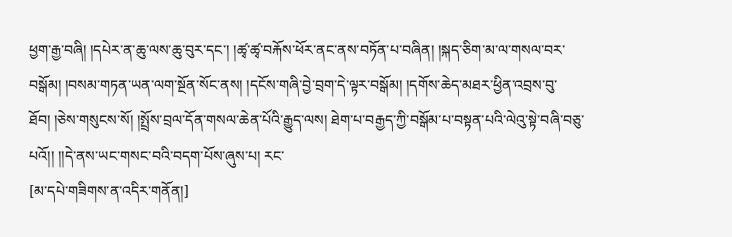ཕྱག་རྒྱ་བཞི། །དཔེར་ན་ཆུ་ལས་ཆུ་བུར་དང་། །ཚྭ་ཚྭ་བརྐོས་ཕོར་ནང་ནས་བཏོན་པ་བཞིན། །སྐད་ཅིག་མ་ལ་གསལ་བར་བསྒོམ། །བསམ་གཏན་ཡན་ལག་སྔོན་སོང་ནས། །དངོས་གཞི་བྱེ་བྲག་དེ་ལྟར་བསྒོམ། །དགོས་ཆེད་མཐར་ཕྱིན་འབྲས་བུ་ཐོབ། །ཅེས་གསུངས་སོ། །སྤྲོས་བྲལ་དོན་གསལ་ཆེན་པོའི་རྒྱུད་ལས། ཐེག་པ་བརྒྱད་ཀྱི་བསྒོམ་པ་བསྟན་པའི་ལེའུ་སྟེ་བཞི་བཅུ་པའོ།། །།དེ་ནས་ཡང་གསང་བའི་བདག་པོས་ཞུས་པ། རང་
[མ་དཔེ་གཟིགས་ན་འདིར་གནོན།]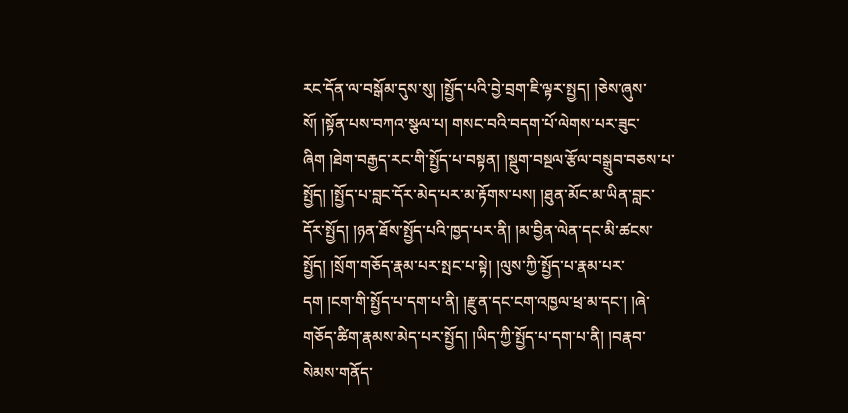རང་དོན་ལ་བསྒོམ་དུས་སུ། །སྤྱོད་པའི་བྱེ་བྲག་ཇི་ལྟར་སྤྱད། །ཅེས་ཞུས་སོ། །སྟོན་པས་བཀའ་སྩལ་པ། གསང་བའི་བདག་པོ་ལེགས་པར་ཟུང་ཞིག །ཐེག་བརྒྱད་རང་གི་སྤྱོད་པ་བསྟན། །སྡུག་བསྔལ་རྩོལ་བསྒྲུབ་བཅས་པ་སྤྱོད། །སྤྱོད་པ་བླང་དོར་མེད་པར་མ་རྟོགས་པས། །ཐུན་མོང་མ་ཡིན་བླང་དོར་སྤྱོད། །ཉན་ཐོས་སྤྱོད་པའི་ཁྱད་པར་ནི། །མ་བྱིན་ལེན་དང་མི་ཚངས་སྤྱོད། །སྲོག་གཅོད་རྣམ་པར་སྤང་པ་སྟེ། །ལུས་ཀྱི་སྤྱོད་པ་རྣམ་པར་དག །ངག་གི་སྤྱོད་པ་དག་པ་ནི། །རྫུན་དང་ངག་འཁྱལ་ཕྲ་མ་དང་། །ཞེ་གཅོད་ཚིག་རྣམས་མེད་པར་སྤྱོད། །ཡིད་ཀྱི་སྤྱོད་པ་དག་པ་ནི། །བརྣབ་སེམས་གནོད་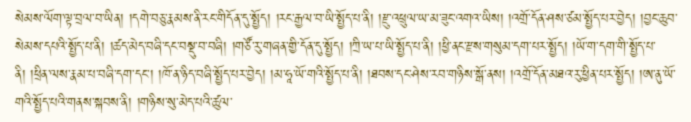སེམས་ལོག་ལྟ་བྲལ་བ་ཡིན། །དགེ་བཅུ་རྣམས་ནི་རང་གིདོན་དུ་སྤྱོད། །རང་རྒྱལ་བ་ཡི་སྤྱོད་པ་ནི། །རྫུ་འཕྲུལ་ཡ་མ་ཟུང་འགའ་ཡིས། །འགྲོ་དོན་ཤས་ཙམ་སྤྱོད་པར་བྱེད། །བྱང་ཆུབ་སེམས་དཔའི་སྤྱོད་པ་ནི། །ཚད་མེད་བཞི་དང་བསྡུ་བ་བཞི། །གཙོ་རུ་གཞན་གྱི་དོན་དུ་སྤྱོད། །ཀྲི་ཡ་པ་ཡི་སྤྱོད་པ་ནི། །ཕྱི་ནང་རྫས་གསུམ་དག་པར་སྤྱོད། །ཡོ་ག་དག་གི་སྤྱོད་པ་ནི། །ཕྲིན་ལས་རྣམ་པ་བཞི་དག་དང་། །ཁོ་ན་ཉིད་བཞི་སྤྱོད་པར་བྱེད། །མ་ཧཱ་ཡོ་གའི་སྤྱོད་པ་ནི། །ཐབས་དང་ཤེས་རབ་གཉིས་སྒོ་ནས། །འགྲོ་དོན་མཐའ་རུ་ཕྱིན་པར་སྤྱོད། །ཨ་ནུ་ཡོ་གའི་སྤྱོད་པའི་གནས་སྐབས་ནི། །གཉིས་སུ་མེད་པའི་ཚུལ་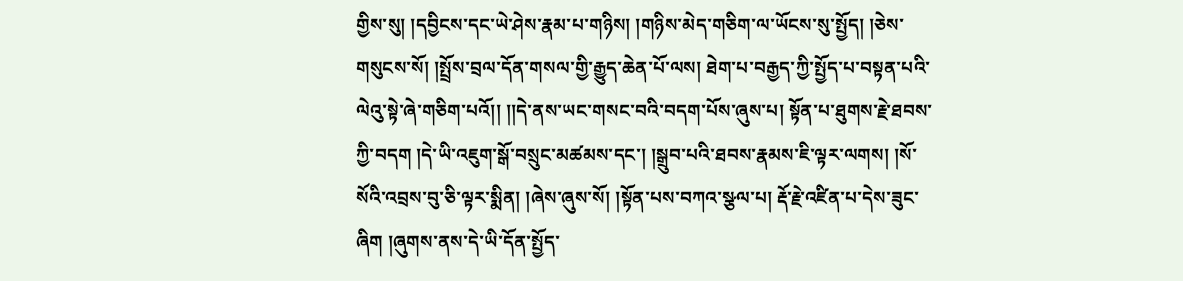གྱིས་སུ། །དབྱིངས་དང་ཡེ་ཤེས་རྣམ་པ་གཉིས། །གཉིས་མེད་གཅིག་ལ་ཡོངས་སུ་སྤྱོད། །ཅེས་གསུངས་སོ། །སྤྲོས་བྲལ་དོན་གསལ་གྱི་རྒྱུད་ཆེན་པོ་ལས། ཐེག་པ་བརྒྱད་ཀྱི་སྤྱོད་པ་བསྟན་པའི་ལེའུ་སྟེ་ཞེ་གཅིག་པའོ།། །།དེ་ནས་ཡང་གསང་བའི་བདག་པོས་ཞུས་པ། སྟོན་པ་ཐུགས་རྗེ་ཐབས་ཀྱི་བདག །དེ་ཡི་འཇུག་སྒོ་བསྲུང་མཚམས་དང་། །སྒྲུབ་པའི་ཐབས་རྣམས་ཇི་ལྟར་ལགས། །སོ་སོའི་འབྲས་བུ་ཅི་ལྟར་སྨིན། །ཞེས་ཞུས་སོ། །སྟོན་པས་བཀའ་སྩལ་པ། རྡོ་རྗེ་འཛིན་པ་དེས་ཟུང་ཞིག །ཞུགས་ནས་དེ་ཡི་དོན་སྤྱོད་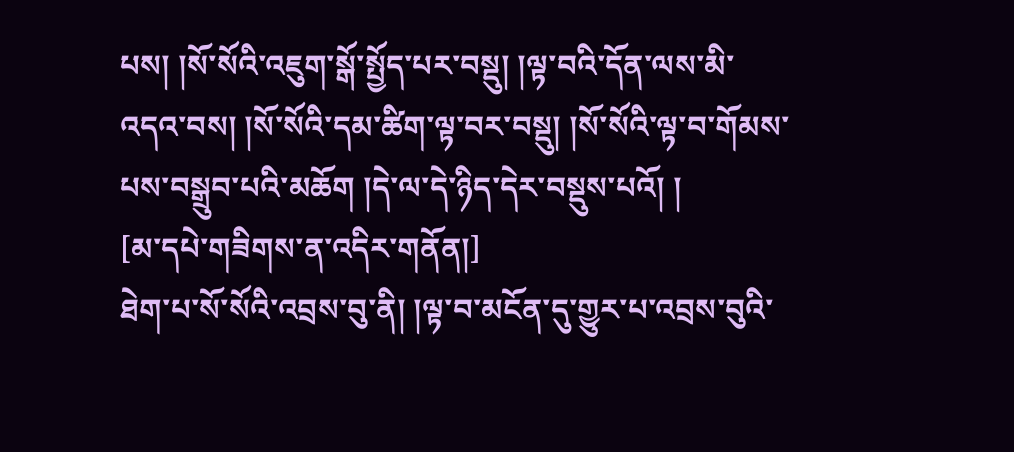པས། །སོ་སོའི་འཇུག་སྒོ་སྤྱོད་པར་བསྡུ། །ལྟ་བའི་དོན་ལས་མི་འདའ་བས། །སོ་སོའི་དམ་ཚིག་ལྟ་བར་བསྡུ། །སོ་སོའི་ལྟ་བ་གོམས་པས་བསྒྲུབ་པའི་མཆོག །དེ་ལ་དེ་ཉིད་དེར་བསྡུས་པའོ། །
[མ་དཔེ་གཟིགས་ན་འདིར་གནོན།]
ཐེག་པ་སོ་སོའི་འབྲས་བུ་ནི། །ལྟ་བ་མངོན་དུ་གྱུར་པ་འབྲས་བུའི་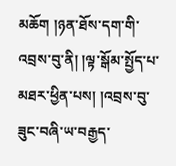མཆོག །ཉན་ཐོས་དག་གི་འབྲས་བུ་ནི། །ལྟ་སྒོམ་སྤྱོད་པ་མཐར་ཕྱིན་པས། །འབྲས་བུ་ཟུང་བཞི་ཡ་བརྒྱད་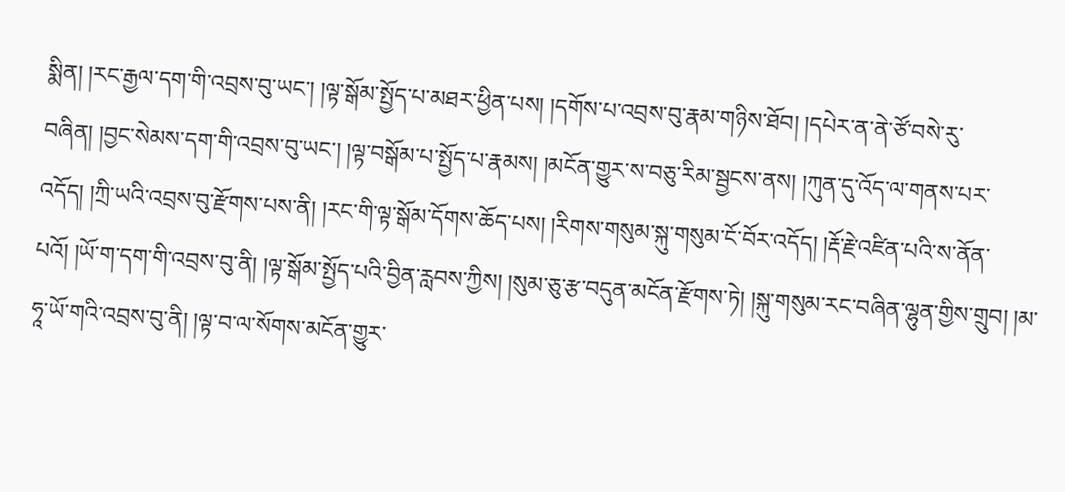སྨིན། །རང་རྒྱལ་དག་གི་འབྲས་བུ་ཡང་། །ལྟ་སྒོམ་སྤྱོད་པ་མཐར་ཕྱིན་པས། །དགོས་པ་འབྲས་བུ་རྣམ་གཉིས་ཐོབ། །དཔེར་ན་ནེ་ཙོ་བསེ་རུ་བཞིན། །བྱང་སེམས་དག་གི་འབྲས་བུ་ཡང་། །ལྟ་བསྒོམ་པ་སྤྱོད་པ་རྣམས། །མངོན་གྱུར་ས་བཅུ་རིམ་སྦྱངས་ནས། །ཀུན་དུ་འོད་ལ་གནས་པར་འདོད། །ཀྲི་ཡའི་འབྲས་བུ་རྫོགས་པས་ནི། །རང་གི་ལྟ་སྒོམ་དོགས་ཆོད་པས། །རིགས་གསུམ་སྐུ་གསུམ་ངོ་བོར་འདོད། །རྡོ་རྗེ་འཛིན་པའི་ས་ནོན་པའོ། །ཡོ་ག་དག་གི་འབྲས་བུ་ནི། །ལྟ་སྒོམ་སྤྱོད་པའི་བྱིན་རླབས་ཀྱིས། །སུམ་ཅུ་རྩ་བདུན་མངོན་རྫོགས་ཏེ། །སྐུ་གསུམ་རང་བཞིན་ལྷུན་གྱིས་གྲུབ། །མ་ཧཱ་ཡོ་གའི་འབྲས་བུ་ནི། །ལྟ་བ་ལ་སོགས་མངོན་གྱུར་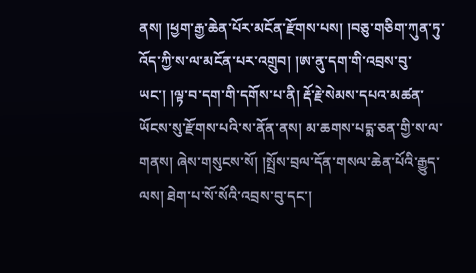ནས། །ཕྱག་རྒྱ་ཆེན་པོར་མངོན་རྫོགས་པས། །བཅུ་གཅིག་ཀུན་ཏུ་འོད་ཀྱི་ས་ལ་མངོན་པར་འགྲུབ། །ཨ་ནུ་དག་གི་འབྲས་བུ་ཡང་། །ལྟ་བ་དག་གི་དགོས་པ་ནི། རྡོ་རྗེ་སེམས་དཔའ་མཚན་ཡོངས་སུ་རྫོགས་པའི་ས་ནོན་ནས། མ་ཆགས་པདྨ་ཅན་གྱི་ས་ལ་གནས། ཞེས་གསུངས་སོ། །སྤྲོས་བྲལ་དོན་གསལ་ཆེན་པོའི་རྒྱུད་ལས། ཐེག་པ་སོ་སོའི་འབྲས་བུ་དང་།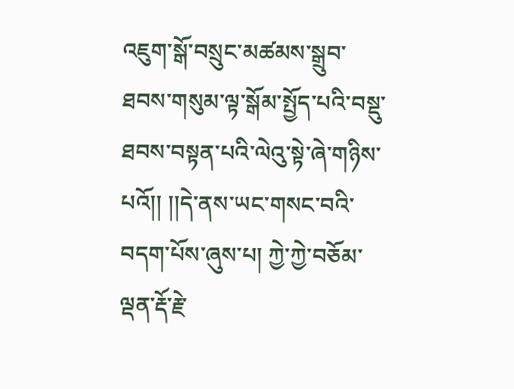འཇུག་སྒོ་བསྲུང་མཚམས་སྒྲུབ་ཐབས་གསུམ་ལྟ་སྒོམ་སྤྱོད་པའི་བསྡུ་ཐབས་བསྟན་པའི་ལེའུ་སྟེ་ཞེ་གཉིས་པའོ།། །།དེ་ནས་ཡང་གསང་བའི་བདག་པོས་ཞུས་པ། ཀྱེ་ཀྱེ་བཅོམ་ལྡན་རྡོ་རྗེ་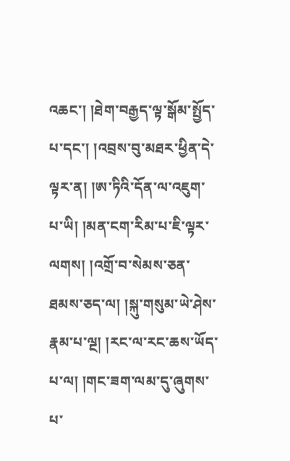འཆང་། །ཐེག་བརྒྱད་ལྟ་སྒོམ་སྤྱོད་པ་དང་། །འབྲས་བུ་མཐར་ཕྱིན་དེ་ལྟར་ན། །ཨ་ཏིའི་དོན་ལ་འཇུག་པ་ཡི། །མན་ངག་རིམ་པ་ཇི་ལྟར་ལགས། །འགྲོ་བ་སེམས་ཅན་ཐམས་ཅད་ལ། །སྐུ་གསུམ་ཡེ་ཤེས་རྣམ་པ་ལྔ། །རང་ལ་རང་ཆས་ཡོད་པ་ལ། །གང་ཟག་ལམ་དུ་ཞུགས་པ་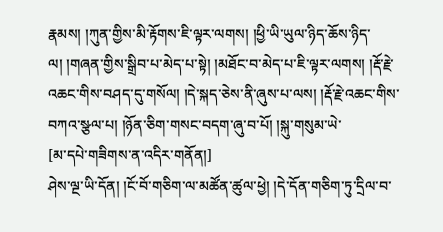རྣམས། །ཀུན་གྱིས་མི་རྟོགས་ཇི་ལྟར་ལགས། །ཕྱི་ཡི་ཡུལ་ཉིད་ཆོས་ཉིད་ལ། །གཞན་གྱིས་སྒྲིབ་པ་མེད་པ་སྟེ། །མཐོང་བ་མེད་པ་ཇི་ལྟར་ལགས། །རྡོ་རྗེ་འཆང་གིས་བཤད་དུ་གསོལ། །དེ་སྐད་ཅེས་ནི་ཞུས་པ་ལས། །རྡོ་རྗེ་འཆང་གིས་བཀའ་སྩལ་པ། །ཉོན་ཅིག་གསང་བདག་ཞུ་བ་པོ། །སྐུ་གསུམ་ཡེ་
[མ་དཔེ་གཟིགས་ན་འདིར་གནོན།]
ཤེས་ལྔ་ཡི་དོན། །ངོ་བོ་གཅིག་ལ་མཚོན་ཚུལ་ཕྱེ། །དེ་དོན་གཅིག་ཏུ་དྲིལ་བ་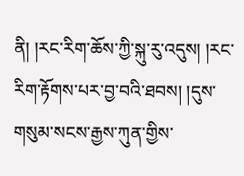ནི། །རང་རིག་ཆོས་ཀྱི་སྐུ་རུ་འདུས། །རང་རིག་རྟོགས་པར་བྱ་བའི་ཐབས། །དུས་གསུམ་སངས་རྒྱས་ཀུན་གྱིས་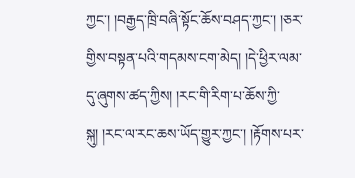ཀྱང་། །བརྒྱད་ཁྲི་བཞི་སྟོང་ཆོས་བཤད་ཀྱང་། །ཅར་གྱིས་བསྟན་པའི་གདམས་ངག་མེད། །དེ་ཕྱིར་ལམ་དུ་ཞུགས་ཚད་ཀྱིས། །རང་གི་རིག་པ་ཆོས་ཀྱི་སྐུ། །རང་ལ་རང་ཆས་ཡོད་གྱུར་ཀྱང་། །རྟོགས་པར་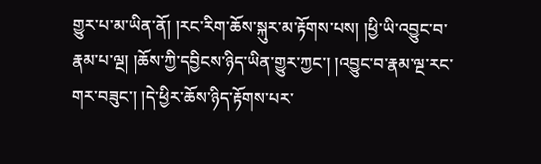གྱུར་པ་མ་ཡིན་ནོ། །རང་རིག་ཆོས་སྐུར་མ་རྟོགས་པས། །ཕྱི་ཡི་འབྱུང་བ་རྣམ་པ་ལྔ། །ཆོས་ཀྱི་དབྱིངས་ཉིད་ཡིན་གྱུར་ཀྱང་། །འབྱུང་བ་རྣམ་ལྔ་རང་གར་བཟུང་། །དེ་ཕྱིར་ཆོས་ཉིད་རྟོགས་པར་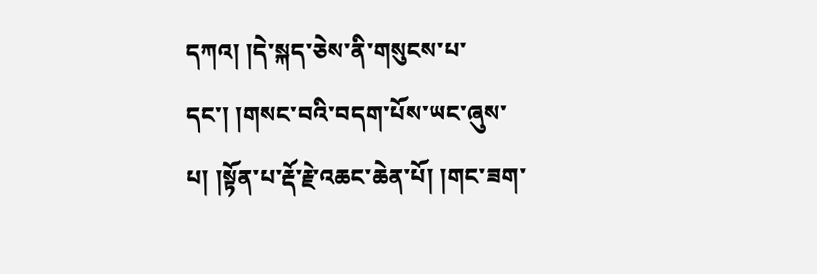དཀའ། །དེ་སྐད་ཅེས་ནི་གསུངས་པ་དང་། །གསང་བའི་བདག་པོས་ཡང་ཞུས་པ། །སྟོན་པ་རྡོ་རྗེ་འཆང་ཆེན་པོ། །གང་ཟག་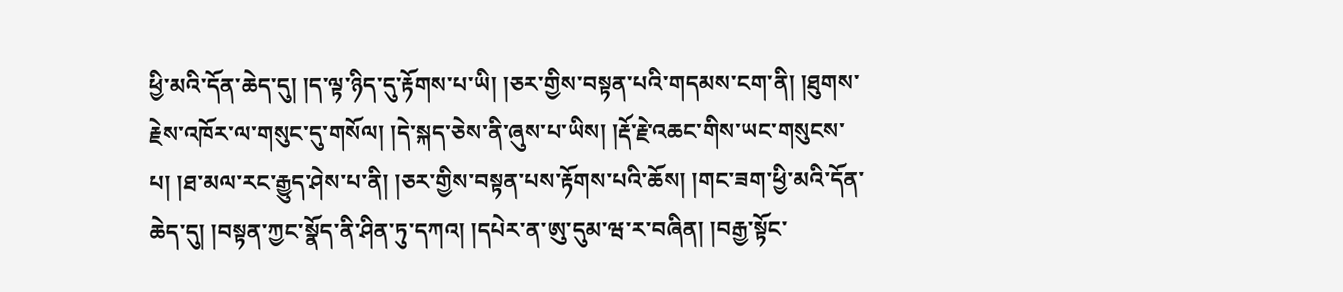ཕྱི་མའི་དོན་ཆེད་དུ། །ད་ལྟ་ཉིད་དུ་རྟོགས་པ་ཡི། །ཅར་གྱིས་བསྟན་པའི་གདམས་ངག་ནི། །ཐུགས་རྗེས་འཁོར་ལ་གསུང་དུ་གསོལ། །དེ་སྐད་ཅེས་ནི་ཞུས་པ་ཡིས། །རྡོ་རྗེ་འཆང་གིས་ཡང་གསུངས་པ། །ཐ་མལ་རང་རྒྱུད་ཤེས་པ་ནི། །ཅར་གྱིས་བསྟན་པས་རྟོགས་པའི་ཆོས། །གང་ཟག་ཕྱི་མའི་དོན་ཆེད་དུ། །བསྟན་ཀྱང་སྣོད་ནི་ཤིན་ཏུ་དཀའ། །དཔེར་ན་ཨུ་དུམ་ཝ་ར་བཞིན། །བརྒྱ་སྟོང་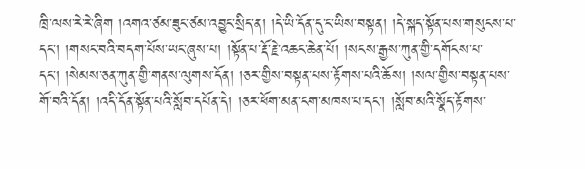ཁྲི་ལས་རེ་རེ་ཞིག །འགའ་ཙམ་ཟུང་ཙམ་འབྱུང་སྲིད་ན། །དེ་ཡི་དོན་དུ་ང་ཡིས་བསྟན། །དེ་སྐད་སྟོན་པས་གསུངས་པ་དང་། །གསང་བའི་བདག་པོས་ཡང་ཞུས་པ། །སྟོན་པ་རྡོ་རྗེ་འཆང་ཆེན་པོ། །སངས་རྒྱས་ཀུན་གྱི་དགོངས་པ་དང་། །སེམས་ཅན་ཀུན་གྱི་གནས་ལུགས་དོན། །ཅར་གྱིས་བསྟན་པས་རྟོགས་པའི་ཆོས། །སལ་གྱིས་བསྟན་པས་གོ་བའི་དོན། །འདི་དོན་སྟོན་པའི་སློབ་དཔོན་དེ། །ཅར་ཕོག་མན་ངག་མཁས་པ་དང་། །སློབ་མའི་སྣོད་རྟོགས་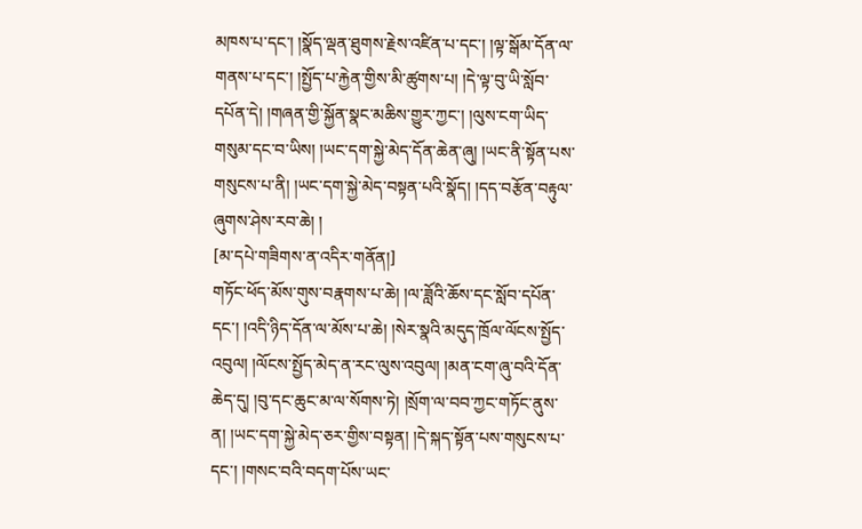མཁས་པ་དང་། །སྣོད་ལྡན་ཐུགས་རྗེས་འཛིན་པ་དང་། །ལྟ་སྒོམ་དོན་ལ་གནས་པ་དང་། །སྤྱོད་པ་རྐྱེན་གྱིས་མི་ཚུགས་པ། །དེ་ལྟ་བུ་ཡི་སློབ་དཔོན་དེ། །གཞན་གྱི་སྐྱོན་སྣང་མཆིས་གྱུར་ཀྱང་། །ལུས་ངག་ཡིད་གསུམ་དང་བ་ཡིས། །ཡང་དག་སྐྱེ་མེད་དོན་ཆེན་ཞུ། །ཡང་ནི་སྟོན་པས་གསུངས་པ་ནི། །ཡང་དག་སྐྱེ་མེད་བསྟན་པའི་སྣོད། །དད་བརྩོན་བརྟུལ་ཞུགས་ཤེས་རབ་ཆེ། །
[མ་དཔེ་གཟིགས་ན་འདིར་གནོན།]
གཏོང་ཕོད་མོས་གུས་བརྣགས་པ་ཆེ། །ལ་ཟློའི་ཆོས་དང་སློབ་དཔོན་དང་། །འདི་ཉིད་དོན་ལ་མོས་པ་ཆེ། །སེར་སྣའི་མདུད་ཁྲོལ་ལོངས་སྤྱོད་འབུལ། །ལོངས་སྤྱོད་མེད་ན་རང་ལུས་འབུལ། །མན་ངག་ཞུ་བའི་དོན་ཆེད་དུ། །བུ་དང་ཆུང་མ་ལ་སོགས་ཏེ། །སྲོག་ལ་བབ་ཀྱང་གཏོང་ནུས་ན། །ཡང་དག་སྐྱེ་མེད་ཅར་གྱིས་བསྟན། །དེ་སྐད་སྟོན་པས་གསུངས་པ་དང་། །གསང་བའི་བདག་པོས་ཡང་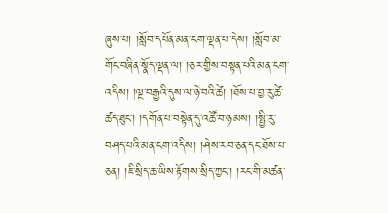ཞུས་པ། །སློབ་དཔོན་མན་ངག་ལྡན་པ་དེས། །སློབ་མ་གོང་བཞིན་སྣོད་ལྡན་ལ། །ཅར་གྱིས་བསྟན་པའི་མན་ངག་འདིས། །ལྔ་བརྒྱའི་དུས་ལ་ཉེ་བའི་ཚེ། །ཐོས་པ་བྱ་རུ་ཚེ་ཚད་ཐུང་། །དགོན་པ་བསྟེན་དུ་འཚོ་བ་ཉམས། །སྤྱི་རུ་བཤད་པའི་མན་ངག་འདིས། །ཤེས་རབ་ཅན་དང་ཐོས་པ་ཅན། །ཇི་སྲིད་ཆ་ཡིས་རྟོགས་སྲིད་ཀྱང་། །རང་གི་མཚན་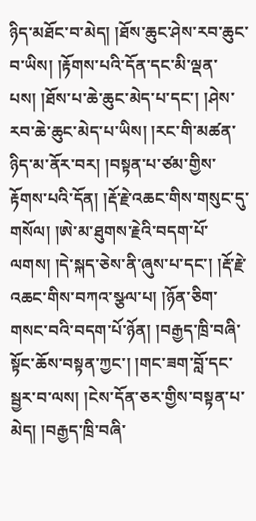ཉིད་མཐོང་བ་མེད། །ཐོས་ཆུང་ཤེས་རབ་ཆུང་བ་ཡིས། །རྟོགས་པའི་དོན་དང་མི་ལྡན་པས། །ཐོས་པ་ཆེ་ཆུང་མེད་པ་དང་། །ཤེས་རབ་ཆེ་ཆུང་མེད་པ་ཡིས། །རང་གི་མཚན་ཉིད་མ་ནོར་བར། །བསྟན་པ་ཙམ་གྱིས་རྟོགས་པའི་དོན། །རྡོ་རྗེ་འཆང་གིས་གསུང་དུ་གསོལ། །ཨེ་མ་ཐུགས་རྗེའི་བདག་པོ་ལགས། །དེ་སྐད་ཅེས་ནི་ཞུས་པ་དང་། །རྡོ་རྗེ་འཆང་གིས་བཀའ་སྩལ་པ། །ཉོན་ཅིག་གསང་བའི་བདག་པོ་ཉོན། །བརྒྱད་ཁྲི་བཞི་སྟོང་ཆོས་བསྟན་ཀྱང་། །གང་ཟག་བློ་དང་སྦྱར་བ་ལས། །ངེས་དོན་ཅར་གྱིས་བསྟན་པ་མེད། །བརྒྱད་ཁྲི་བཞི་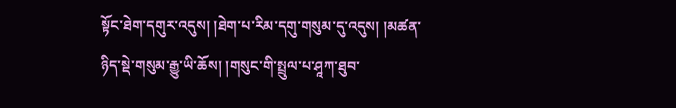སྟོང་ཐེག་དགུར་འདུས། །ཐེག་པ་རིམ་དགུ་གསུམ་དུ་འདུས། །མཚན་ཉིད་སྡེ་གསུམ་རྒྱུ་ཡི་ཆོས། །གསུང་གི་སྤྲུལ་པ་ཤཱཀ་ཐུབ་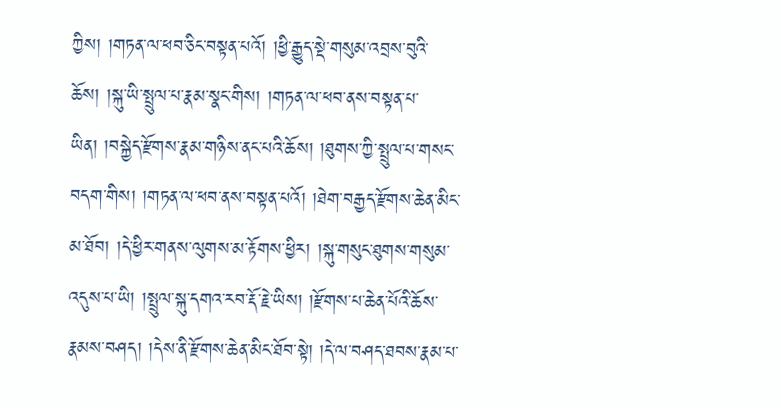ཀྱིས། །གཏན་ལ་ཕབ་ཅིང་བསྟན་པའོ། །ཕྱི་རྒྱུད་སྡེ་གསུམ་འབྲས་བུའི་ཆོས། །སྐུ་ཡི་སྤྲུལ་པ་རྣམ་སྣང་གིས། །གཏན་ལ་ཕབ་ནས་བསྟན་པ་ཡིན། །བསྐྱེད་རྫོགས་རྣམ་གཉིས་ནང་པའི་ཆོས། །ཐུགས་ཀྱི་སྤྲུལ་པ་གསང་བདག་གིས། །གཏན་ལ་ཕབ་ནས་བསྟན་པའོ། །ཐེག་བརྒྱད་རྫོགས་ཆེན་མིང་མ་ཐོབ། །དེ་ཕྱིར་གནས་ལུགས་མ་རྟོགས་ཕྱིར། །སྐུ་གསུང་ཐུགས་གསུམ་འདུས་པ་ཡི། །སྤྲུལ་སྐུ་དགའ་རབ་རྡོ་རྗེ་ཡིས། །རྫོགས་པ་ཆེན་པོའི་ཆོས་རྣམས་བཤད། །དེས་ནི་རྫོགས་ཆེན་མིང་ཐོབ་སྟེ། །དེ་ལ་བཤད་ཐབས་རྣམ་པ་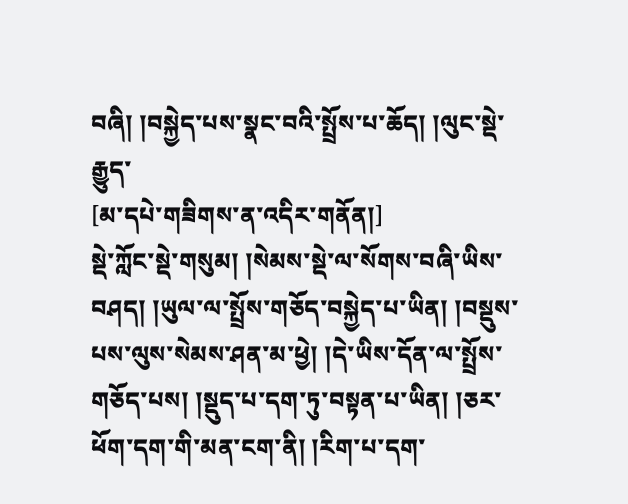བཞི། །བསྐྱེད་པས་སྣང་བའི་སྤྲོས་པ་ཆོད། །ལུང་སྡེ་རྒྱུད་
[མ་དཔེ་གཟིགས་ན་འདིར་གནོན།]
སྡེ་ཀློང་སྡེ་གསུམ། །སེམས་སྡེ་ལ་སོགས་བཞི་ཡིས་བཤད། །ཡུལ་ལ་སྤྲོས་གཅོད་བསྐྱེད་པ་ཡིན། །བསྡུས་པས་ལུས་སེམས་ཤན་མ་ཕྱེ། །དེ་ཡིས་དོན་ལ་སྤྲོས་གཅོད་པས། །སྡུད་པ་དག་ཏུ་བསྟན་པ་ཡིན། །ཅར་ཕོག་དག་གི་མན་ངག་ནི། །རིག་པ་དག་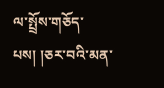ལ་སྤྲོས་གཅོད་པས། །ཅར་བའི་མན་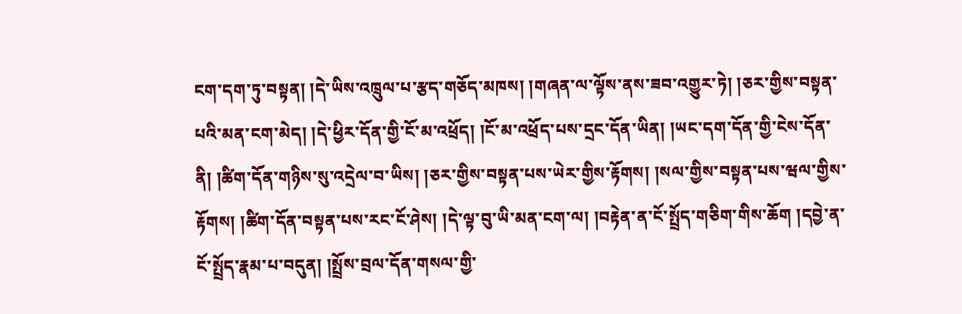ངག་དག་ཏུ་བསྟན། །དེ་ཡིས་འཁྲུལ་པ་རྩད་གཅོད་མཁས། །གཞན་ལ་ལྟོས་ནས་ཟབ་འགྱུར་ཏེ། །ཅར་གྱིས་བསྟན་པའི་མན་ངག་མེད། །དེ་ཕྱིར་དོན་གྱི་ངོ་མ་འཕྲོད། །ངོ་མ་འཕྲོད་པས་དྲང་དོན་ཡིན། །ཡང་དག་དོན་གྱི་ངེས་དོན་ནི། །ཚིག་དོན་གཉིས་སུ་འདྲེལ་བ་ཡིས། །ཅར་གྱིས་བསྟན་པས་ཡེར་གྱིས་རྟོགས། །སལ་གྱིས་བསྟན་པས་ཝལ་གྱིས་རྟོགས། །ཚིག་དོན་བསྟན་པས་རང་ངོ་ཤེས། །དེ་ལྟ་བུ་ཡི་མན་ངག་ལ། །བརྟེན་ན་ངོ་སྤྲོད་གཅིག་གིས་ཆོག །དབྱེ་ན་ངོ་སྤྲོད་རྣམ་པ་བདུན། །སྤྲོས་བྲལ་དོན་གསལ་གྱི་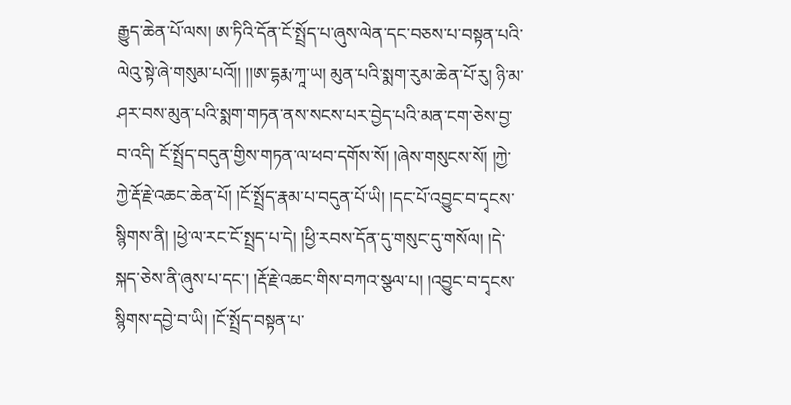རྒྱུད་ཆེན་པོ་ལས། ཨ་ཏིའི་དོན་ངོ་སྤྲོད་པ་ཞུས་ལེན་དང་བཅས་པ་བསྟན་པའི་ལེའུ་སྟེ་ཞེ་གསུམ་པའོ།། །།ཨ་དྷརྨ་ཀཱ་ཡ། མུན་པའི་སྨག་རུམ་ཆེན་པོ་རུ། ཉི་མ་ཤར་བས་མུན་པའི་སྨག་གཏན་ནས་སངས་པར་བྱེད་པའི་མན་ངག་ཅེས་བྱ་བ་འདི། ངོ་སྤྲོད་བདུན་གྱིས་གཏན་ལ་ཕབ་དགོས་སོ། །ཞེས་གསུངས་སོ། །ཀྱེ་ཀྱེ་རྡོ་རྗེ་འཆང་ཆེན་པོ། །ངོ་སྤྲོད་རྣམ་པ་བདུན་པོ་ཡི། །དང་པོ་འབྱུང་བ་དྭངས་སྙིགས་ནི། །ཕྱེ་ལ་རང་ངོ་སྤྲད་པ་དེ། །ཕྱི་རབས་དོན་དུ་གསུང་དུ་གསོལ། །དེ་སྐད་ཅེས་ནི་ཞུས་པ་དང་། །རྡོ་རྗེ་འཆང་གིས་བཀའ་སྩལ་པ། །འབྱུང་བ་དྭངས་སྙིགས་དབྱེ་བ་ཡི། །ངོ་སྤྲོད་བསྟན་པ་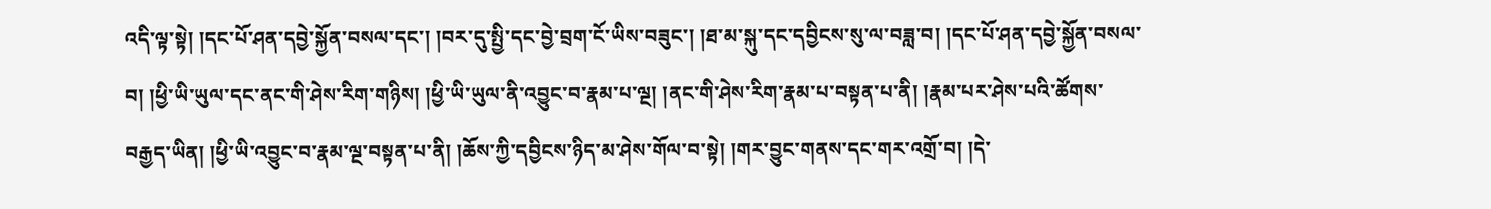འདི་ལྟ་སྟེ། །དང་པོ་ཤན་དབྱེ་སྐྱོན་བསལ་དང་། །བར་དུ་སྤྱི་དང་བྱེ་བྲག་ངོ་ཡིས་བཟུང་། །ཐ་མ་སྐུ་དང་དབྱིངས་སུ་ལ་བཟླ་བ། །དང་པོ་ཤན་དབྱེ་སྐྱོན་བསལ་བ། །ཕྱི་ཡི་ཡུལ་དང་ནང་གི་ཤེས་རིག་གཉིས། །ཕྱི་ཡི་ཡུལ་ནི་འབྱུང་བ་རྣམ་པ་ལྔ། །ནང་གི་ཤེས་རིག་རྣམ་པ་བསྟན་པ་ནི། །རྣམ་པར་ཤེས་པའི་ཚོགས་བརྒྱད་ཡིན། །ཕྱི་ཡི་འབྱུང་བ་རྣམ་ལྔ་བསྟན་པ་ནི། །ཆོས་ཀྱི་དབྱིངས་ཉིད་མ་ཤེས་གོལ་བ་སྟེ། །གར་བྱུང་གནས་དང་གར་འགྲོ་བ། །དེ་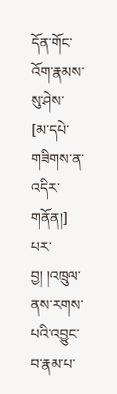དོན་གོང་འོག་རྣམས་སུ་ཤེས་
[མ་དཔེ་གཟིགས་ན་འདིར་གནོན།]
པར་བྱ། །འཁྲུལ་ནས་རགས་པའི་འབྱུང་བ་རྣམ་པ་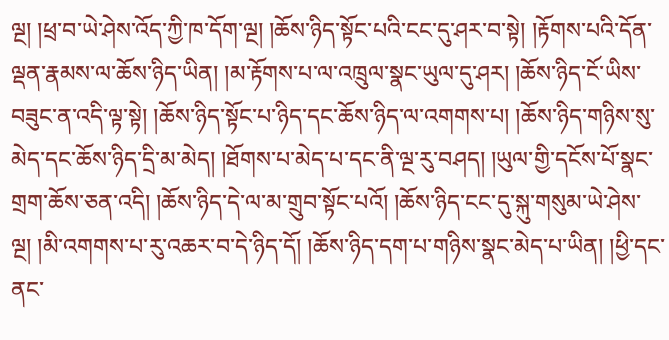ལྔ། །ཕྲ་བ་ཡེ་ཤེས་འོད་ཀྱི་ཁ་དོག་ལྔ། །ཆོས་ཉིད་སྟོང་པའི་ངང་དུ་ཤར་བ་སྟེ། །རྟོགས་པའི་དོན་ལྡན་རྣམས་ལ་ཆོས་ཉིད་ཡིན། །མ་རྟོགས་པ་ལ་འཁྲུལ་སྣང་ཡུལ་དུ་ཤར། །ཆོས་ཉིད་ངོ་ཡིས་བཟུང་ན་འདི་ལྟ་སྟེ། །ཆོས་ཉིད་སྟོང་པ་ཉིད་དང་ཆོས་ཉིད་ལ་འགགས་པ། །ཆོས་ཉིད་གཉིས་སུ་མེད་དང་ཆོས་ཉིད་དྲི་མ་མེད། །ཐོགས་པ་མེད་པ་དང་ནི་ལྔ་རུ་བཤད། །ཡུལ་གྱི་དངོས་པོ་སྣང་གྲག་ཆོས་ཅན་འདི། །ཆོས་ཉིད་དེ་ལ་མ་གྲུབ་སྟོང་པའོ། །ཆོས་ཉིད་ངང་དུ་སྐུ་གསུམ་ཡེ་ཤེས་ལྔ། །མི་འགགས་པ་རུ་འཆར་བ་དེ་ཉིད་དོ། །ཆོས་ཉིད་དག་པ་གཉིས་སྣང་མེད་པ་ཡིན། །ཕྱི་དང་ནང་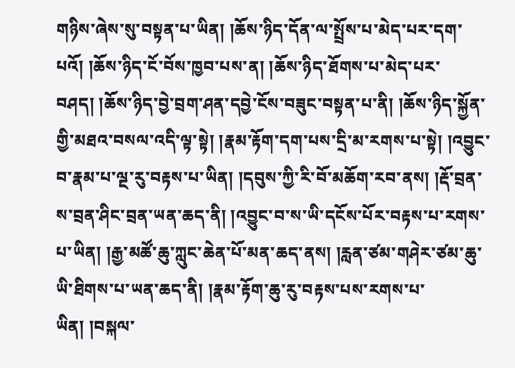གཉིས་ཞེས་སུ་བསྟན་པ་ཡིན། །ཆོས་ཉིད་དོན་ལ་སྤྲོས་པ་མེད་པར་དག་པའོ། །ཆོས་ཉིད་ངོ་བོས་ཁྱབ་པས་ན། །ཆོས་ཉིད་ཐོགས་པ་མེད་པར་བཤད། །ཆོས་ཉིད་བྱེ་བྲག་ཤན་དབྱེ་ངོས་བཟུང་བསྟན་པ་ནི། །ཆོས་ཉིད་སྐྱོན་གྱི་མཐའ་བསལ་འདི་ལྟ་སྟེ། །རྣམ་རྟོག་དག་པས་དྲི་མ་རགས་པ་སྟེ། །འབྱུང་བ་རྣམ་པ་ལྔ་རུ་བརྟས་པ་ཡིན། །དབུས་ཀྱི་རི་བོ་མཆོག་རབ་ནས། །རྡོ་བྲན་ས་བྲན་ཤིང་བྲན་ཡན་ཆད་ནི། །འབྱུང་བ་ས་ཡི་དངོས་པོར་བརྟས་པ་རགས་པ་ཡིན། །རྒྱ་མཚོ་ཆུ་ཀླུང་ཆེན་པོ་མན་ཆད་ནས། །རླན་ཙམ་གཤེར་ཙམ་ཆུ་ཡི་ཐིགས་པ་ཡན་ཆད་ནི། །རྣམ་རྟོག་ཆུ་རུ་བརྟས་པས་རགས་པ་ཡིན། །བསྐལ་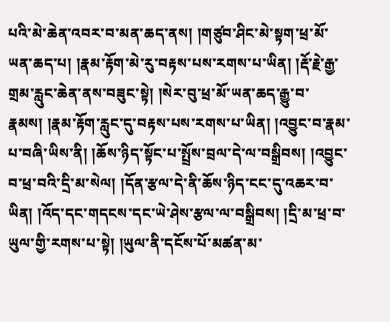པའི་མེ་ཆེན་འབར་བ་མན་ཆད་ནས། །གཙུབ་ཤིང་མེ་སྟག་ཕྲ་མོ་ཡན་ཆད་པ། །རྣམ་རྟོག་མེ་རུ་བརྟས་པས་རགས་པ་ཡིན། །རྡོ་རྗེ་རྒྱ་གྲམ་རླུང་ཆེན་ནས་བཟུང་སྟེ། །སེར་བུ་ཕྲ་མོ་ཡན་ཆད་རྒྱུ་བ་རྣམས། །རྣམ་རྟོག་རླུང་དུ་བརྟས་པས་རགས་པ་ཡིན། །འབྱུང་བ་རྣམ་པ་བཞི་ཡིས་ནི། །ཆོས་ཉིད་སྟོང་པ་སྤྲོས་བྲལ་དེ་ལ་བསྒྲིབས། །འབྱུང་བ་ཕྲ་བའི་དྲི་མ་སེལ། །དོན་རྩལ་དེ་ནི་ཆོས་ཉིད་ངང་དུ་འཆར་བ་ཡིན། །འོད་དང་གདངས་དང་ཡེ་ཤེས་རྩལ་ལ་བསྒྲིབས། །དྲི་མ་ཕྲ་བ་ཡུལ་གྱི་རགས་པ་སྟེ། །ཡུལ་ནི་དངོས་པོ་མཚན་མ་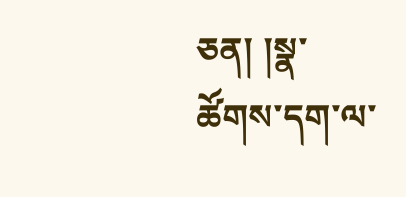ཅན། །སྣ་ཚོགས་དག་ལ་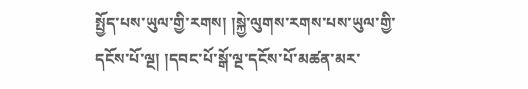སྤྱོད་པས་ཡུལ་གྱི་རགས། །སྐྱེ་ལུགས་རགས་པས་ཡུལ་གྱི་དངོས་པོ་ལྔ། །དབང་པོ་སྒོ་ལྔ་དངོས་པོ་མཚན་མར་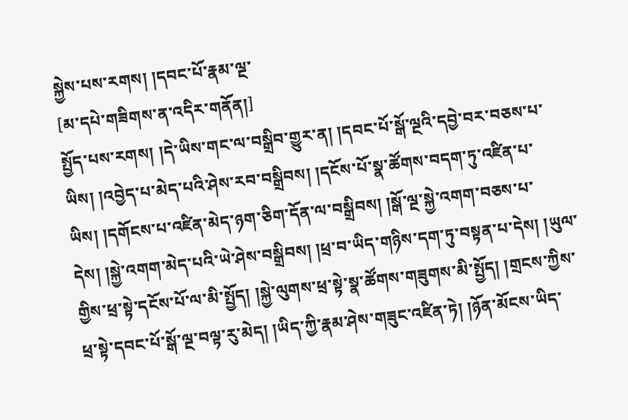སྐྱེས་པས་རགས། །དབང་པོ་རྣམ་ལྔ་
[མ་དཔེ་གཟིགས་ན་འདིར་གནོན།]
སྤྱོད་པས་རགས། །དེ་ཡིས་གང་ལ་བསྒྲིབ་གྱུར་ན། །དབང་པོ་སྒོ་ལྔའི་དབྱེ་བར་བཅས་པ་ཡིས། །འབྱེད་པ་མེད་པའི་ཤེས་རབ་བསྒྲིབས། །དངོས་པོ་སྣ་ཚོགས་བདག་ཏུ་འཛིན་པ་ཡིས། །དགོངས་པ་འཛིན་མེད་ཉག་ཅིག་དོན་ལ་བསྒྲིབས། །སྒོ་ལྔ་སྐྱེ་འགག་བཅས་པ་དེས། །སྐྱེ་འགག་མེད་པའི་ཡེ་ཤེས་བསྒྲིབས། །ཕྲ་བ་ཡིད་གཉིས་དག་ཏུ་བསྟན་པ་དེས། །ཡུལ་གྱིས་ཕྲ་སྟེ་དངོས་པོ་ལ་མི་སྤྱོད། །སྐྱེ་ལུགས་ཕྲ་སྟེ་སྣ་ཚོགས་གཟུགས་མི་སྤྱོད། །གྲངས་ཀྱིས་ཕྲ་སྟེ་དབང་པོ་སྒོ་ལྔ་བལྟ་རུ་མེད། །ཡིད་ཀྱི་རྣམ་ཤེས་གཟུང་འཛིན་ཏེ། །ཉོན་མོངས་ཡིད་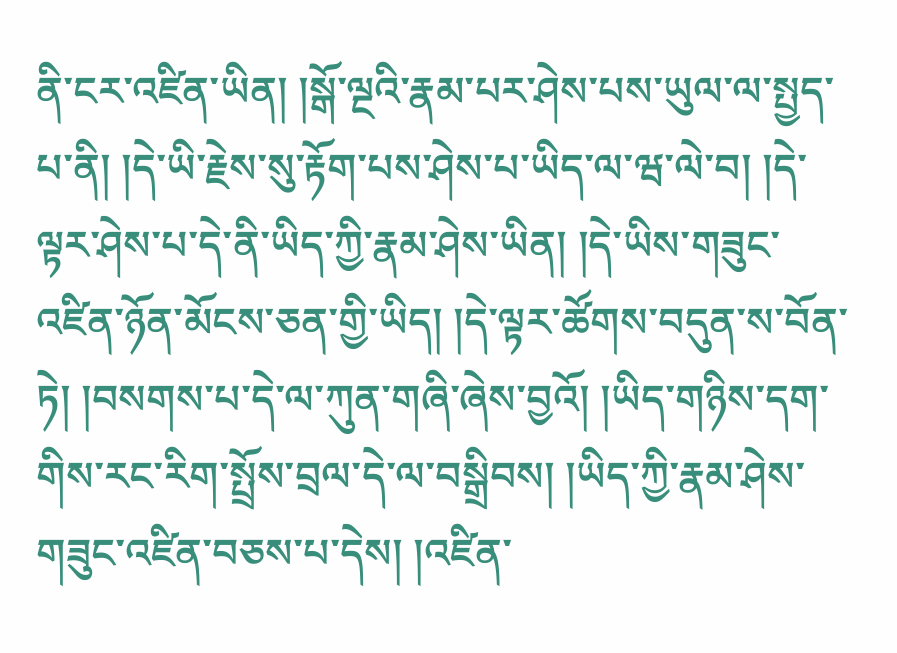ནི་ངར་འཛིན་ཡིན། །སྒོ་ལྔའི་རྣམ་པར་ཤེས་པས་ཡུལ་ལ་སྤྱད་པ་ནི། །དེ་ཡི་རྗེས་སུ་རྟོག་པས་ཤེས་པ་ཡིད་ལ་ཝ་ལེ་བ། །དེ་ལྟར་ཤེས་པ་དེ་ནི་ཡིད་ཀྱི་རྣམ་ཤེས་ཡིན། །དེ་ཡིས་གཟུང་འཛིན་ཉོན་མོངས་ཅན་གྱི་ཡིད། །དེ་ལྟར་ཚོགས་བདུན་ས་བོན་ཏེ། །བསགས་པ་དེ་ལ་ཀུན་གཞི་ཞེས་བྱའོ། །ཡིད་གཉིས་དག་གིས་རང་རིག་སྤྲོས་བྲལ་དེ་ལ་བསྒྲིབས། །ཡིད་ཀྱི་རྣམ་ཤེས་གཟུང་འཛིན་བཅས་པ་དེས། །འཛིན་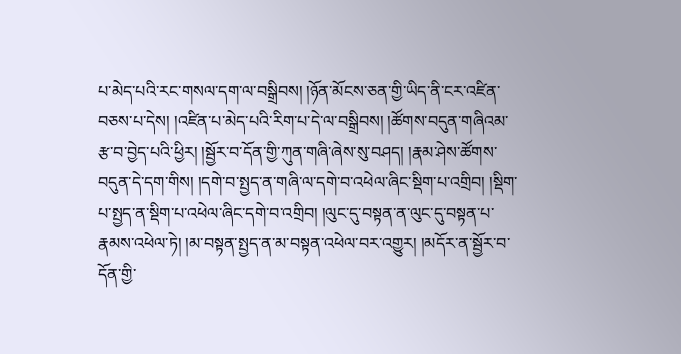པ་མེད་པའི་རང་གསལ་དག་ལ་བསྒྲིབས། །ཉོན་མོངས་ཅན་གྱི་ཡིད་ནི་ངར་འཛིན་བཅས་པ་དེས། །འཛིན་པ་མེད་པའི་རིག་པ་དེ་ལ་བསྒྲིབས། །ཚོགས་བདུན་གཞིའམ་རྩ་བ་བྱེད་པའི་ཕྱིར། །སྦྱོར་བ་དོན་གྱི་ཀུན་གཞི་ཞེས་སུ་བཤད། །རྣམ་ཤེས་ཚོགས་བདུན་དེ་དག་གིས། །དགེ་བ་སྤྱད་ན་གཞི་ལ་དགེ་བ་འཕེལ་ཞིང་སྡིག་པ་འགྲིབ། །སྡིག་པ་སྤྱད་ན་སྡིག་པ་འཕེལ་ཞིང་དགེ་བ་འགྲིབ། །ལུང་དུ་བསྟན་ན་ལུང་དུ་བསྟན་པ་རྣམས་འཕེལ་ཏེ། །མ་བསྟན་སྤྱད་ན་མ་བསྟན་འཕེལ་བར་འགྱུར། །མདོར་ན་སྦྱོར་བ་དོན་གྱི་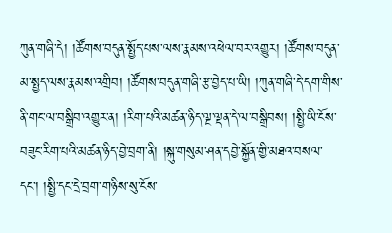ཀུན་གཞི་དེ། །ཚོགས་བདུན་སྤྱོད་པས་ལས་རྣམས་འཕེལ་བར་འགྱུར། །ཚོགས་བདུན་མ་སྤྱད་ལས་རྣམས་འགྲིབ། །ཚོགས་བདུན་གཞི་རྩ་བྱེད་པ་ཡི། །ཀུན་གཞི་དེ་དག་གིས་ནི་གང་ལ་བསྒྲིབ་འགྱུར་ན། །རིག་པའི་མཚན་ཉིད་ལྔ་ལྡན་དེ་ལ་བསྒྲིབས། །སྤྱི་ཡི་ངོས་བཟུང་རིག་པའི་མཚན་ཉིད་བྱེ་བྲག་ནི། །སྐུ་གསུམ་ཤན་དབྱེ་སྐྱོན་གྱི་མཐའ་བསལ་དང་། །སྤྱི་དང་དྲེ་བྲག་གཉིས་སུ་ངོས་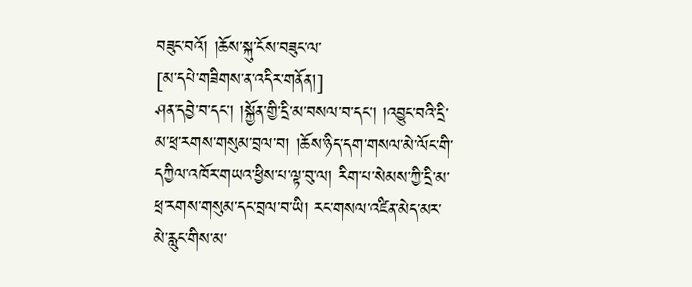བཟུང་བའོ། །ཆོས་སྐུ་ངོས་བཟུང་ལ་
[མ་དཔེ་གཟིགས་ན་འདིར་གནོན།]
ཤན་དབྱེ་བ་དང་། །སྐྱོན་གྱི་དྲི་མ་བསལ་བ་དང་། །འབྱུང་བའི་དྲི་མ་ཕྲ་རགས་གསུམ་བྲལ་བ། །ཆོས་ཉིད་དག་གསལ་མེ་ལོང་གི་དཀྱིལ་འཁོར་གཡའ་ཕྱིས་པ་ལྟ་བུ་ལ། རིག་པ་སེམས་ཀྱི་དྲི་མ་ཕྲ་རགས་གསུམ་དང་བྲལ་བ་ཡི། རང་གསལ་འཛིན་མེད་མར་མེ་རླུང་གིས་མ་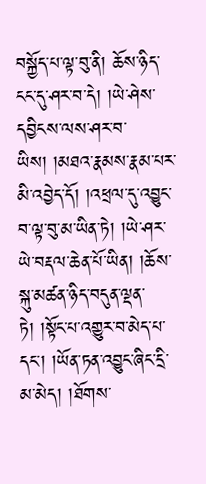བསྐྱོད་པ་ལྟ་བུ་ནི། ཆོས་ཉིད་ངང་དུ་ཤར་བ་དེ། །ཡེ་ཤེས་དབྱིངས་ལས་ཤར་བ་ཡིས། །མཐའ་རྣམས་རྣམ་པར་མི་འབྱེད་དོ། །འཕྲལ་དུ་འབྱུང་བ་ལྟ་བུ་མ་ཡིན་ཏེ། །ཡེ་ཤར་ཡེ་བརྡལ་ཆེན་པོ་ཡིན། །ཆོས་སྐུ་མཚན་ཉིད་བདུན་ལྡན་ཏེ། །སྟོང་པ་འགྱུར་བ་མེད་པ་དང་། །ཡོན་ཏན་འབྱུང་ཞིང་དྲི་མ་མེད། །ཐོགས་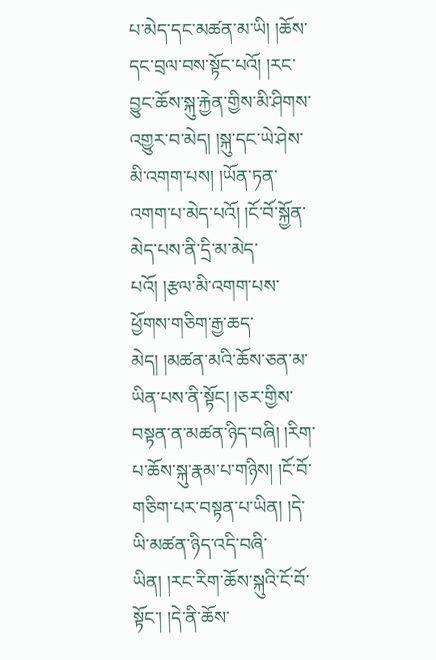པ་མེད་དང་མཚན་མ་ཡི། །ཆོས་དང་བྲལ་བས་སྟོང་པའོ། །རང་བྱུང་ཆོས་སྐུ་རྐྱེན་གྱིས་མི་ཤིགས་འགྱུར་བ་མེད། །སྐུ་དང་ཡེ་ཤེས་མི་འགག་པས། །ཡོན་ཏན་འགག་པ་མེད་པའོ། །ངོ་བོ་སྐྱོན་མེད་པས་ནི་དྲི་མ་མེད་པའོ། །རྩལ་མི་འགག་པས་ཕྱོགས་གཅིག་རྒྱ་ཆད་མེད། །མཚན་མའི་ཆོས་ཅན་མ་ཡིན་པས་ནི་སྟོང། །ཅར་གྱིས་བསྟན་ན་མཚན་ཉིད་བཞི། །རིག་པ་ཆོས་སྐུ་རྣམ་པ་གཉིས། །ངོ་བོ་གཅིག་པར་བསྟན་པ་ཡིན། །དེ་ཡི་མཚན་ཉིད་འདི་བཞི་ཡིན། །རང་རིག་ཆོས་སྐུའི་ངོ་བོ་སྟོང་། །དེ་ནི་ཆོས་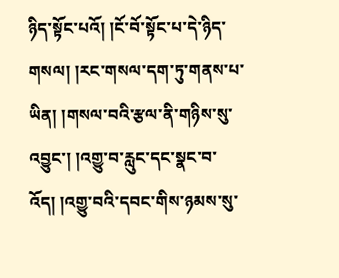ཉིད་སྟོང་པའོ། །ངོ་བོ་སྟོང་པ་དེ་ཉིད་གསལ། །རང་གསལ་དག་ཏུ་གནས་པ་ཡིན། །གསལ་བའི་རྩལ་ནི་གཉིས་སུ་འབྱུང་། །འགྱུ་བ་རླུང་དང་སྣང་བ་འོད། །འགྱུ་བའི་དབང་གིས་ཉམས་སུ་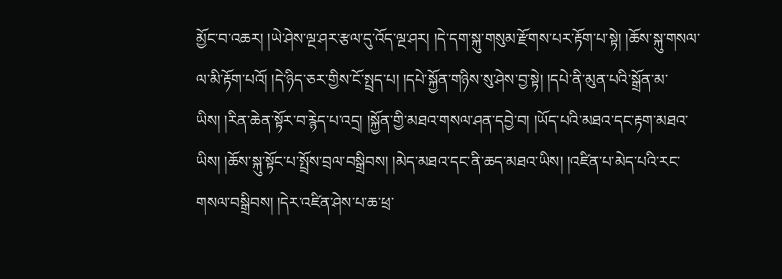མྱོང་བ་འཆར། །ཡེ་ཤེས་ལྔ་ཤར་རྩལ་དུ་འོད་ལྔ་ཤར། །དེ་དག་སྐུ་གསུམ་རྫོགས་པར་རྟོག་པ་སྟེ། །ཆོས་སྐུ་གསལ་ལ་མི་རྟོག་པའོ། །དེ་ཉིད་ཅར་གྱིས་ངོ་སྤྲད་པ། །དཔེ་སྐྱོན་གཉིས་སུ་ཤེས་བྱ་སྟེ། །དཔེ་ནི་མུན་པའི་སྒྲོན་མ་ཡིས། །རིན་ཆེན་སྟོར་བ་རྙེད་པ་འདྲ། །སྐྱོན་གྱི་མཐའ་གསལ་ཤན་དབྱེ་བ། །ཡོད་པའི་མཐའ་དང་རྟག་མཐའ་ཡིས། །ཆོས་སྐུ་སྟོང་པ་སྤྲོས་བྲལ་བསྒྲིབས། །མེད་མཐའ་དང་ནི་ཆད་མཐའ་ཡིས། །འཛིན་པ་མེད་པའི་རང་གསལ་བསྒྲིབས། །དེར་འཛིན་ཤེས་པ་ཆ་ཕྲ་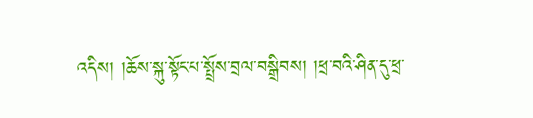འདིས། །ཆོས་སྐུ་སྟོང་པ་སྤྲོས་བྲལ་བསྒྲིབས། །ཕྲ་བའི་ཤིན་དུ་ཕྲ་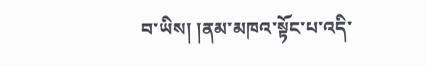བ་ཡིས། །ནམ་མཁའ་སྟོང་པ་འདི་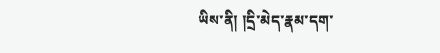ཡིས་ནི། །དྲི་མེད་རྣམ་དག་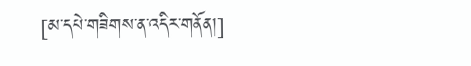[མ་དཔེ་གཟིགས་ན་འདིར་གནོན།]